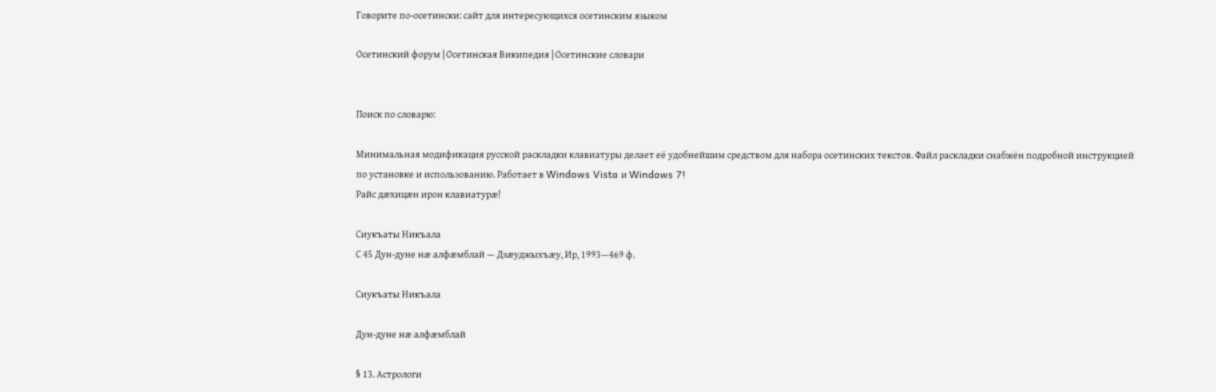Говорите по-осетински: сайт для интересующихся осетинским языком

Осетинский форум | Осетинская Википедия | Осетинские словари


Поиск по словарю:

Минимальная модификация русской раскладки клавиатуры делает её удобнейшим средством для набора осетинских текстов. Файл раскладки снабжён подробной инструкцией по установке и использованию. Работает в Windows Vista и Windows 7!
Райс дæхицæн ирон клавиатурæ!

Сиукъаты Никъала
С 45 Дун-дуне нæ алфæмблай — Дзæуджыхъæу, Ир, 1993—469 ф.

Сиукъаты Никъала

Дун-дуне нæ алфæмблай

§ 13. Астрологи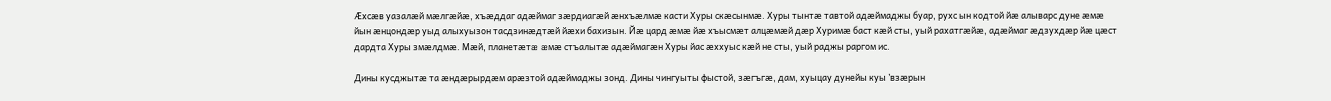Æхсæв уазалæй мæлгæйæ, хъæддаг адæймаг зæрдиагæй æнхъæлмæ касти Хуры скæсынмæ. Хуры тынтæ тавтой адæймаджы буар, рухс ын кодтой йæ алыварс дуне æмæ йын æнцондæр уыд алыхуызон тасдзинæдтæй йæхи бахизын. Йæ цард æмæ йæ хъысмæт алцæмæй дæр Хуримæ баст кæй сты, уый рахатгæйæ, адæймаг æдзухдæр йæ цæст дардта Хуры змæлдмæ. Мæй, планетæтæ æмæ стъалытæ адæймагæн Хуры йас æххуыс кæй не сты, уый раджы раргом ис.

Дины кусджытæ та æндæрырдæм арæзтой адæймаджы зонд. Дины чингуыты фыстой, зæгъгæ, дам, хуыцау дунейы куы ’взæрын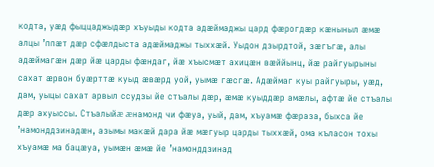кодта, уæд фыццаджыдæр хъуыды кодта адæймаджы цард фæрогдæр кæныныл æмæ алцы ’ппæт дæр сфæлдыста адæймаджы тыххæй. Уыдон дзырдтой, зæгъгæ, алы адæймагæн дæр йæ царды фæндаг, йæ хъысмæт ахицæн вæййынц, йæ райгуырыны сахат æрвон буæрттæ куыд æвæрд уой, уымæ гæсгæ. Адæймаг куы райгуыры, уæд, дам, уыцы сахат арвыл ссудзы йе стъалы дæр, æмæ куыддæр амæлы, афтæ йе стъалы дæр ахуыссы. Стъалыйæ æнамонд чи фæуа, уый, дам, хъуамæ фæраза, быхса йе ’намонддзинадæн, азымы макæй дара йæ мæгуыр царды тыххæй, ома къласон тохы хъуамæ ма бацæуа, уымæн æмæ йе ’намонддзинад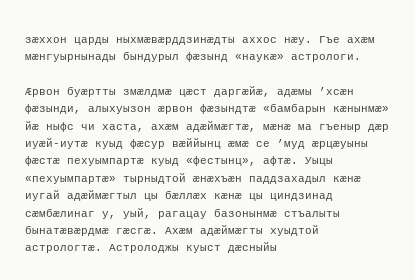зæххон царды ныхмæвæрддзинæдты аххос нæу. Гъе ахæм мæнгуырнынады бындурыл фæзынд «наукæ» астрологи.

Æрвон буæртты змæлдмæ цæст даргæйæ, адæмы ’хсæн фæзынди, алыхуызон æрвон фæзындтæ «бамбарын кæнынмæ» йæ ныфс чи хаста, ахæм адæймæгтæ, мæнæ ма гъеныр дæр иуæй-иутæ куыд фæсур вæййынц æмæ се ’муд æрцæуыны фæстæ пехуымпартæ куыд «фестынц», афтæ. Уыцы «пехуымпартæ» тырныдтой æнæхъæн паддзахадыл кæнæ иугай адæймæгтыл цы бæллæх кæнæ цы циндзинад сæмбæлинаг у, уый, рагацау базонынмæ стъалыты бынатæвæрдмæ гæсгæ. Ахæм адæймæгты хуыдтой астрологтæ. Астролоджы куыст дæсныйы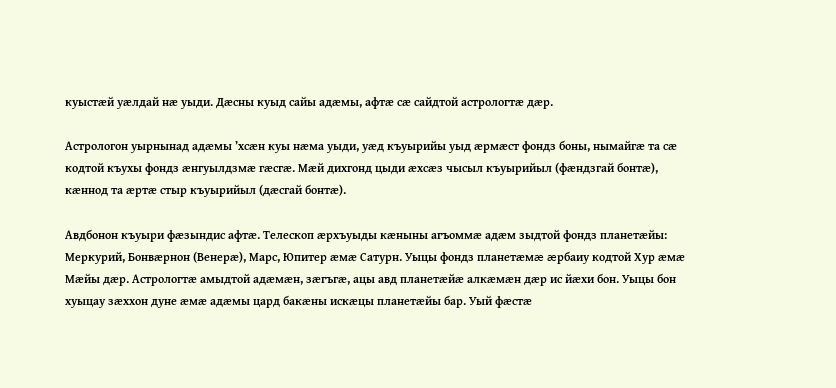куыстæй уæлдай нæ уыди. Дæсны куыд сайы адæмы, афтæ сæ сайдтой астрологтæ дæр.

Астрологон уырнынад адæмы ’хсæн куы нæма уыди, уæд къуырийы уыд æрмæст фондз боны, нымайгæ та сæ кодтой къухы фондз æнгуылдзмæ гæсгæ. Мæй дихгонд цыди æхсæз чысыл къуырийыл (фæндзгай бонтæ), кæннод та æртæ стыр къуырийыл (дæсгай бонтæ).

Авдбонон къуыри фæзындис афтæ. Телескоп æрхъуыды кæныны агъоммæ адæм зыдтой фондз планетæйы: Меркурий, Бонвæрнон (Венерæ), Марс, Юпитер æмæ Сатурн. Уыцы фондз планетæмæ æрбаиу кодтой Хур æмæ Мæйы дæр. Астрологтæ амыдтой адæмæн, зæгъгæ, ацы авд планетæйæ алкæмæн дæр ис йæхи бон. Уыцы бон хуыцау зæххон дуне æмæ адæмы цард бакæны искæцы планетæйы бар. Уый фæстæ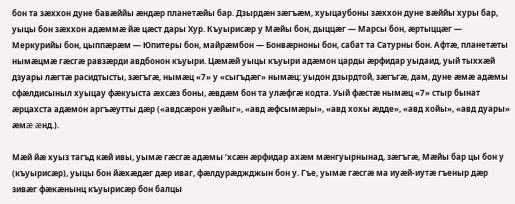бон та зæххон дуне бавæййы æндæр планетæйы бар. Дзырдæн зæгъæм, хуыцаубоны зæххон дуне вæййы хуры бар, уыцы бон зæххон адæммæ йæ цæст дары Хур. Къуырисæр у Мæйы бон, дыццæг — Марсы бон, æртыццæг — Меркурийы бон, цыппæрæм — Юпитеры бон, майрæмбон — Бонвæрноны бон, сабат та Сатурны бон. Афтæ, планетæты нымæцмæ гæсгæ равзæрди авдбонон къуыри. Цæмæй уыцы къуыри адæмон царды æрфидар уыдаид, уый тыххæй дзуары лæгтæ расидтысты, зæгъгæ, нымæц «7» у «сыгъдæг» нымæц: уыдон дзырдтой, зæгъгæ, дам, дуне æмæ адæмы сфæлдисыныл хуыцау фæкуыста æхсæз боны, æвдæм бон та улæфгæ кодта. Уый фæстæ нымæц «7» стыр бынат æрцахста адæмон аргъæутты дæр («авдсæрон уæйыг», «авд æфсымæры», «авд хохы æдде», «авд хойы», «авд дуары» æмæ æнд.).

Мæй йæ хуыз тагъд кæй ивы, уымæ гæсгæ адæмы ’хсæн æрфидар ахæм мæнгуырнынад, зæгъгæ, Мæйы бар цы бон у (къуырисæр), уыцы бон йæхæдæг дæр иваг, фæлдурæджджын бон у. Гъе, уымæ гæсгæ ма иуæй-иутæ гъеныр дæр зивæг фæкæнынц къуырисæр бон балцы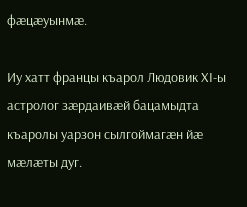фæцæуынмæ.

Иу хатт францы къарол Людовик ХI-ы астролог зæрдаивæй бацамыдта къаролы уарзон сылгоймагæн йæ мæлæты дуг.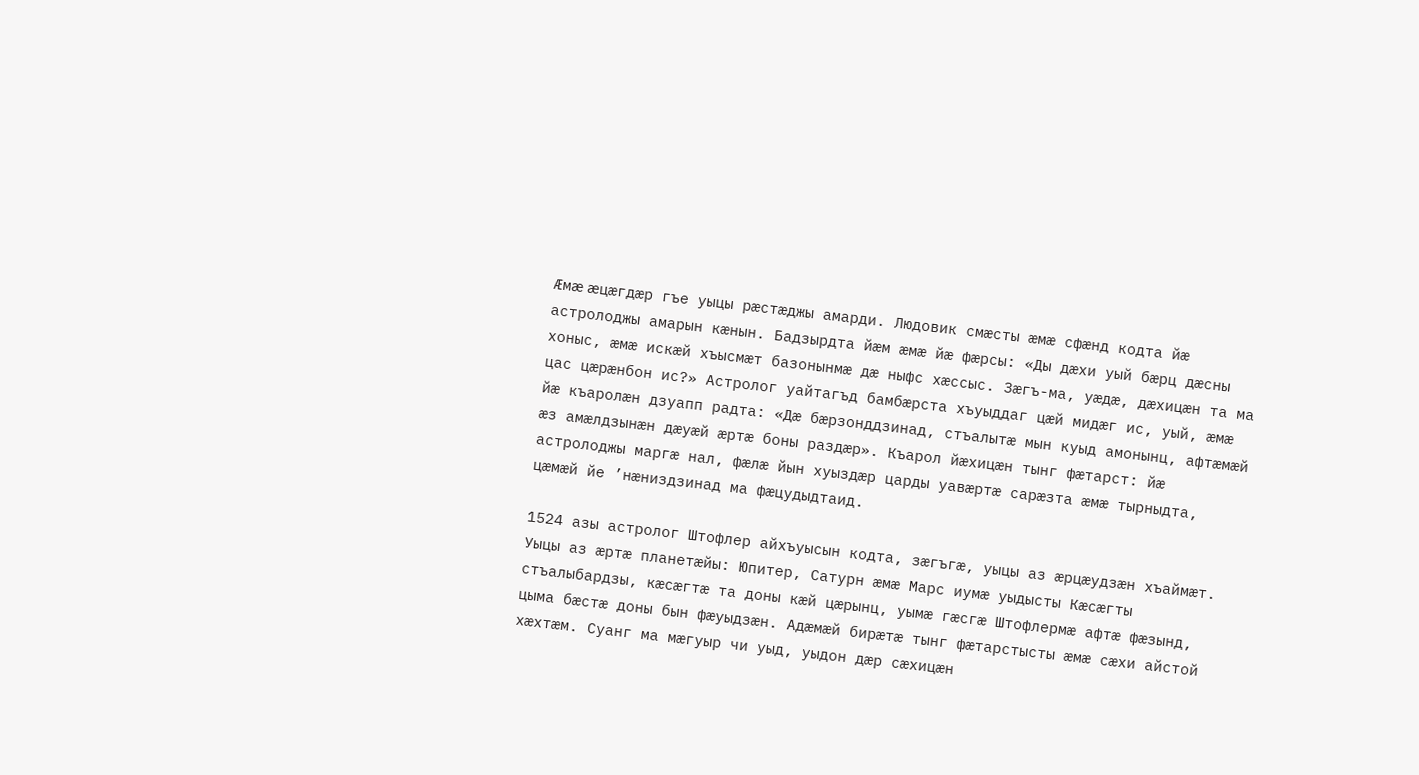Æмæ æцæгдæр гъе уыцы рæстæджы амарди. Людовик смæсты æмæ сфæнд кодта йæ астролоджы амарын кæнын. Бадзырдта йæм æмæ йæ фæрсы: «Ды дæхи уый бæрц дæсны хоныс, æмæ искæй хъысмæт базонынмæ дæ ныфс хæссыс. Зæгъ-ма, уæдæ, дæхицæн та ма цас цæрæнбон ис?» Астролог уайтагъд бамбæрста хъуыддаг цæй мидæг ис, уый, æмæ йæ къаролæн дзуапп радта: «Дæ бæрзонддзинад, стъалытæ мын куыд амонынц, афтæмæй æз амæлдзынæн дæуæй æртæ боны раздæр». Къарол йæхицæн тынг фæтарст: йæ астролоджы маргæ нал, фæлæ йын хуыздæр царды уавæртæ сарæзта æмæ тырныдта, цæмæй йе ’нæниздзинад ма фæцудыдтаид.

1524 азы астролог Штофлер айхъуысын кодта, зæгъгæ, уыцы аз æрцæудзæн хъаймæт. Уыцы аз æртæ планетæйы: Юпитер, Сатурн æмæ Марс иумæ уыдысты Кæсæгты стъалыбардзы, кæсæгтæ та доны кæй цæрынц, уымæ гæсгæ Штофлермæ афтæ фæзынд, цыма бæстæ доны бын фæуыдзæн. Адæмæй бирæтæ тынг фæтарстысты æмæ сæхи айстой хæхтæм. Суанг ма мæгуыр чи уыд, уыдон дæр сæхицæн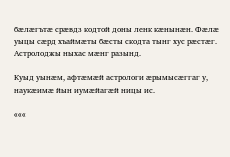бæлæгътæ срæвдз кодтой доны ленк кæнынæн. Фæлæ уыцы сæрд хъаймæты бæсты скодта тынг хус рæстæг. Астролоджы ныхас мæнг разынд.

Куыд уынæм, афтæмæй астрологи æрымысæггаг у, наукæимæ йын иумæйагæй ницы ис.

«««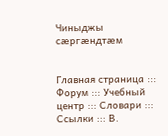Чиныджы сæргæндтæм


Главная страница ::: Форум ::: Учебный центр ::: Словари ::: Ссылки ::: В.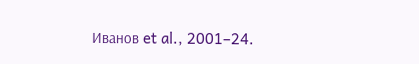Иванов et al., 2001–24.